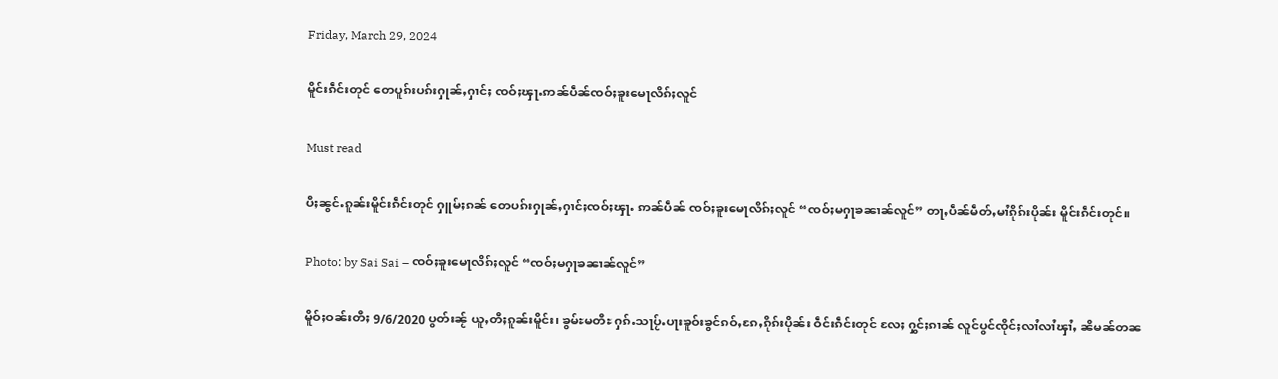Friday, March 29, 2024

မိူင်းၵဵင်းတုင် တေပူၵ်းပၵ်းႁုၼ်ႇႁၢင်ႈ ၸဝ်ႈၾႃႉဢၼ်ပဵၼ်ၸဝ်ႈၶူးမေႃလိၵ်ႈလူင်

Must read

ပီႈၼွင်ႉၵူၼ်းမိူင်းၵဵင်းတုင် ႁူမ်ႈၵၼ် တေပၵ်းႁုၼ်ႇႁၢင်ႈၸဝ်ႈၾႃႉ ဢၼ်ပဵၼ် ၸဝ်ႈၶူးမေႃလိၵ်ႈလူင် “ၸဝ်ႈမႁႃၶၼၢၼ်လူင်” တႃႇပဵၼ်မဵတ်ႇမၢႆၵိုၵ်းပိုၼ်း မိူင်းၵဵင်းတုင်။

Photo: by Sai Sai – ၸဝ်ႈၶူးမေႃလိၵ်ႈလူင် “ၸဝ်ႈမႁႃၶၼၢၼ်လူင်”

မိူဝ်ႈဝၼ်းတီႈ 9/6/2020 ပွတ်းၼႂ် ယူႇတီႈၵူၼ်းမိူင်း၊ ၶွမ်ႊမတီႊ ႁၵ်ႉသႃပႂ်ႉပႃးၶူဝ်းၶွင်ၵဝ်ႇၵႄႇၵိုၵ်းပိုၼ်း ဝဵင်းၵဵင်းတုင် လႄႈ ႁွင်ႈၵၢၼ် လူင်ပွင်ၸိုင်ႈလၢႆလၢႆၾၢႆႇ ၼိမၼ်တၼ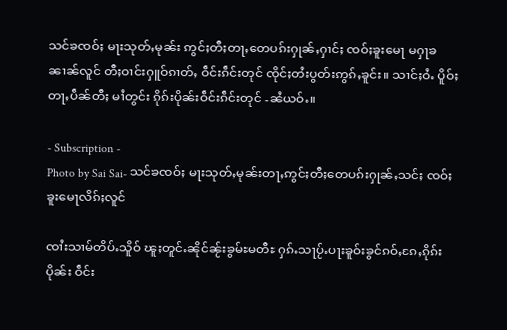သင်ၶၸဝ်ႈ မႃးသုတ်ႇမုၼ်း ဢွင်ႈတီႈတႃႇတေပၵ်းႁုၼ်ႇႁၢင်ႈ ၸဝ်ႈၶူးမေႃ မႁႃၶၼၢၼ်လူင် တီႈဝၢင်းႁူဝ်ၵၢတ်ႇ ဝဵင်းၵဵင်းတုင် ၸိုင်ႈတႆးပွတ်းဢွၵ်ႇၶူင်း။ သၢင်ႈဝႆႉ ပိူဝ်ႈတႃႇပဵၼ်တီႈ မၢႆတွင်း ၵိုၵ်းပိုၼ်းဝဵင်းၵဵင်းတုင် -ၼႆယဝ်ႉ။

- Subscription -
Photo by Sai Sai- သင်ၶၸဝ်ႈ မႃးသုတ်ႇမုၼ်းတႃႇဢွင်ႈတီႈတေပၵ်းႁုၼ်ႇသင်ႈ ၸဝ်ႈၶူးမေႃလိၵ်ႈလူင်

ၸၢႆးသၢမ်တိပ်ႉသိူဝ် ၽူႈတူင်ႉၼိုင်ၼႂ်းၶွမ်ႊမတီႊ ႁၵ်ႉသႃပႂ်ႉပႃးၶူဝ်းၶွင်ၵဝ်ႇၵႄႇၵိုၵ်းပိုၼ်း ဝဵင်း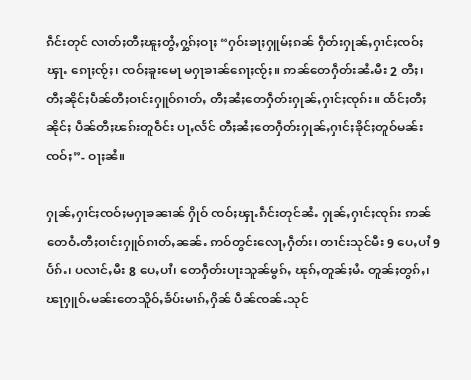ၵဵင်းတုင် လၢတ်ႈတီႈၽူႈတွႆႇႁွၵ်ႈဝႃႈ “ႁဝ်းၶႃႈႁူမ်ႈၵၼ် ႁဵတ်းႁုၼ်ႇႁၢင်ႈၸဝ်ႈၾႃႉ ၵေႃႈၸႂ်ႈ၊ ၸဝ်ႈၶူးမေႃ မႁႃၶၢၼ်ၵေႃႈၸႂ်ႈ။ ဢၼ်တေႁဵတ်းၼႆႉမီး 2 တီႈ၊ တီႈၼိုင်ႈပဵၼ်တီႈဝၢင်းႁူဝ်ၵၢတ်ႇ တီႈၼႆႈတေႁဵတ်းႁုၼ်ႇႁၢင်ႈၸုၵ်း။ ထႅင်ႈတီႈၼိုင်ႈ ပဵၼ်တီႈၽၵ်းတူဝဵင်း ပႃႇလႅင် တီႈၼႆႈတေႁဵတ်းႁုၼ်ႇႁၢင်ႈၶိုင်ႈတူဝ်မၼ်းၸဝ်ႈ”- ဝႃႈၼႆ။

ႁုၼ်ႇႁၢင်ႈၸဝ်ႈမႁႃၶၼၢၼ် ႁိုဝ် ၸဝ်ႈၾႃႉၵဵင်းတုင်ၼႆႉ ႁုၼ်ႇႁၢင်ႈၸုၵ်း ဢၼ်တေဝႆႉတီႈဝၢင်းႁူဝ်ၵၢတ်ႇၼၼ်ႉ ဢဝ်တွင်းလေႃႇႁဵတ်း၊ တၢင်းသုင်မီး 9 ပေႇပၢႆ 9 ပႅၵ်ႉ၊ ပလၢင်ႇမီး 8 ပေႇပၢႆ၊ တေႁဵတ်းပႃးသူၼ်မွၵ်ႇ ၽုၵ်ႇတူၼ်ႈမႆႉ တူၼ်ႈတွၵ်ႇ၊ ၽႃႁူဝ်ႉမၼ်းတေသိူဝ်ႇၶႅပ်းမၢၵ်ႇႁိၼ် ပဵၼ်ၸၼ်ႉသုင်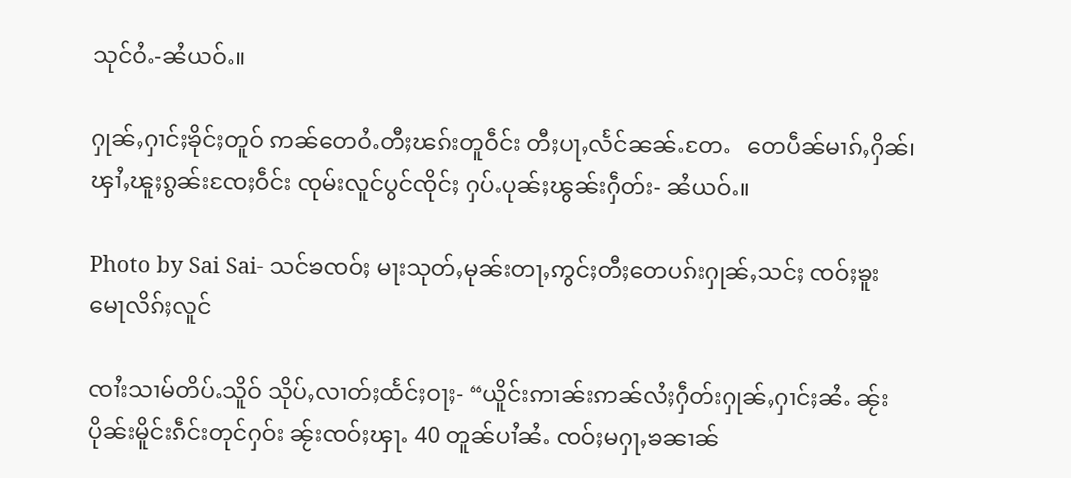သုင်ဝႆႉ-ၼႆယဝ်ႉ။

ႁုၼ်ႇႁၢင်ႈၶိုင်ႈတူဝ် ဢၼ်တေဝႆႉတီႈၽၵ်းတူဝဵင်း တီႈပႃႇလႅင်ၼၼ်ႉတႄႉ   တေပဵၼ်မၢၵ်ႇႁိၼ်၊ ၾၢႆႇၽူႈၵွၼ်းၸႄႈဝဵင်း ၸုမ်းလူင်ပွင်ၸိုင်ႈ ႁပ်ႉပုၼ်ႈၽွၼ်းႁဵတ်း- ၼႆယဝ်ႉ။

Photo by Sai Sai- သင်ၶၸဝ်ႈ မႃးသုတ်ႇမုၼ်းတႃႇဢွင်ႈတီႈတေပၵ်းႁုၼ်ႇသင်ႈ ၸဝ်ႈၶူးမေႃလိၵ်ႈလူင်

ၸၢႆးသၢမ်တိပ်ႉသိူဝ် သိုပ်ႇလၢတ်ႈထႅင်ႈဝႃႈ- “ယိူင်းဢၢၼ်းဢၼ်လႆႈႁဵတ်းႁုၼ်ႇႁၢင်ႈၼႆႉ ၼႂ်းပိုၼ်းမိူင်းၵဵင်းတုင်ႁဝ်း ၼႂ်းၸဝ်ႈၾႃႉ 40 တူၼ်ပၢႆၼႆႉ ၸဝ်ႈမႁႃႇၶၼၢၼ်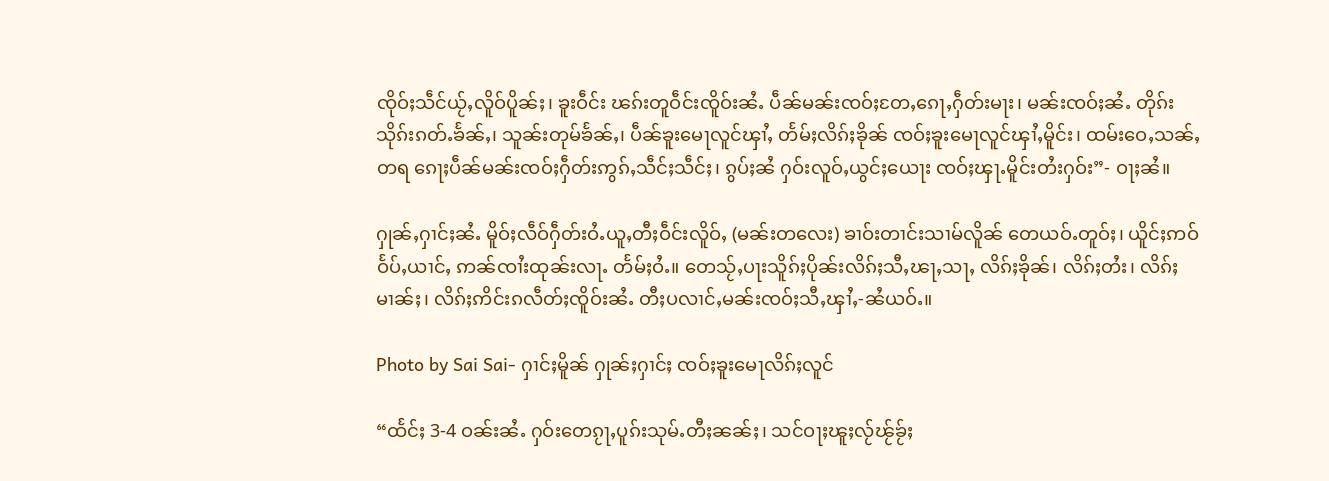ၸိုဝ်ႈသဵင်ယႂ်ႇလိူဝ်ပိူၼ်ႈ၊ ၶူးဝဵင်း ၽၵ်းတူဝဵင်းၸိူဝ်းၼႆႉ ပဵၼ်မၼ်းၸဝ်ႈတႄႇၵေႃႇႁဵတ်းမႃး၊ မၼ်းၸဝ်ႈၼႆႉ တိုၵ်းသိုၵ်းၵတ်ႉၶႅၼ်ႇ၊ သူၼ်းတုမ်ၶႅၼ်ႇ၊ ပဵၼ်ၶူးမေႃလူင်ၾၢႆႇ တႅမ်ႈလိၵ်ႈၶိုၼ် ၸဝ်ႈၶူးမေႃလူင်ၾၢႆႇမိူင်း၊ ထမ်းဝေႇသၼ်ႇတရ ၵေႃႈပဵၼ်မၼ်းၸဝ်ႈႁဵတ်းဢွၵ်ႇသဵင်ႈသဵင်ႈ၊ ၵွပ်ႈၼႆ ႁဝ်းလူဝ်ႇယွင်ႈယေႃး ၸဝ်ႈၾႃႉမိူင်းတႆးႁဝ်း”- ဝႃႈၼႆ။

ႁုၼ်ႇႁၢင်ႈၼႆႉ မိူဝ်ႈလဵဝ်ႁဵတ်းဝႆႉယူႇတီႈဝဵင်းလိူဝ်ႇ (မၼ်းတလေး) ၶၢဝ်းတၢင်းသၢမ်လိူၼ် တေယဝ်ႉတူဝ်ႈ၊ ယိူင်ႈဢဝ်ဝႅပ်ႇယၢင်ႇ ဢၼ်ၸၢႆးထုၼ်းလႃႉ တႅမ်ႈဝႆႉ။ တေသႂ်ႇပႃးသိူၵ်ႈပိုၼ်းလိၵ်ႈသီႇၽႃႇသႃႇ လိၵ်ႈၶိုၼ်၊ လိၵ်ႈတႆး၊ လိၵ်ႈမၢၼ်ႈ၊ လိၵ်ႈဢိင်းၵလဵတ်ႈၸိူဝ်းၼႆႉ တီႈပလၢင်ႇမၼ်းၸဝ်ႈသီႇၾၢႆႇ-ၼႆယဝ်ႉ။

Photo by Sai Sai- ႁၢင်ႈမိူၼ် ႁုၼ်ႈႁၢင်ႈ ၸဝ်ႈၶူးမေႃလိၵ်ႈလူင်

“ထႅင်ႈ 3-4 ဝၼ်းၼႆႉ ႁဝ်းတေၵႂႃႇပူၵ်းသုမ်ႉတီႈၼၼ်ႈ၊ သင်ဝႃႈၽူႈလႂ်ၽႂ်ၶႂ်ႈ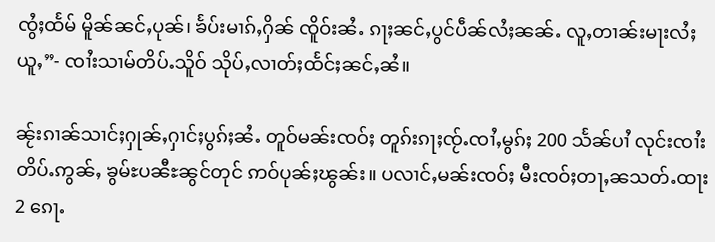ၸွႆႈထႅမ် မိူၼ်ၼင်ႇပုၼ်၊ ၶႅပ်းမၢၵ်ႇႁိၼ် ၸိူဝ်းၼႆႉ ၵႃႈၼင်ႇပွင်ပဵၼ်လႆႈၼၼ်ႉ လူႇတၢၼ်းမႃးလႆႈယူႇ”- ၸၢႆးသၢမ်တိပ်ႉသိူဝ် သိုပ်ႇလၢတ်ႈထႅင်ႈၼင်ႇၼႆ။

ၼႂ်းၵၢၼ်သၢင်ႈႁုၼ်ႇႁၢင်ႈပွၵ်ႈၼႆႉ တူဝ်မၼ်းၸဝ်ႈ တူၵ်းၵႃႈၸႂ်ႉၸၢႆႇမွၵ်ႈ 200 သႅၼ်ပၢႆ လုင်းၸၢႆးတိပ်ႉဢွၼ်ႇ ၶွမ်ႊပၼီႊၼွင်တုင် ဢဝ်ပုၼ်ႈၽွၼ်း။ ပလၢင်ႇမၼ်းၸဝ်ႈ မီးၸဝ်ႈတႃႇၼသတ်ႉထႃး 2 ၵေႃႉ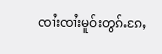ၸၢႆးၸၢႆးမူဝ်းတွၵ်ႉၵႄႇ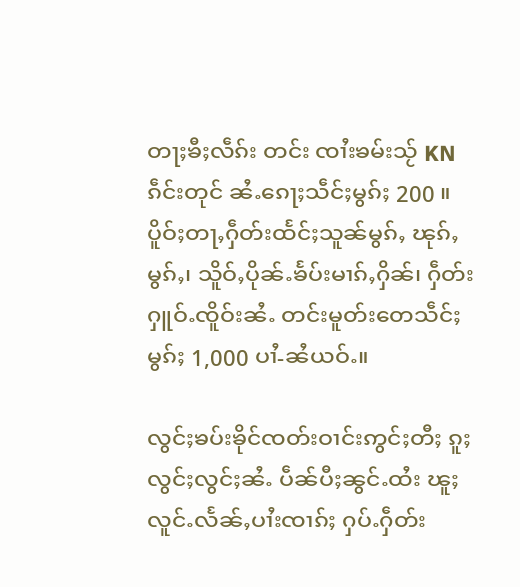တႃႈၶီႈလဵၵ်း တင်း ၸၢႆးၶမ်းသႂ် KN ၵဵင်းတုင် ၼႆႉၵေႃႈသဵင်ႈမွၵ်ႈ 200 ။  ပိူဝ်ႈတႃႇႁဵတ်းထႅင်ႈသူၼ်မွၵ်ႇ ၽုၵ်ႇမွၵ်ႇ၊ သိူဝ်ႇပိုၼ်ႉၶႅပ်းမၢၵ်ႇႁိၼ်၊ ႁဵတ်းႁူဝ်ႉၸိူဝ်းၼႆႉ တင်းမူတ်းတေသဵင်ႈမွၵ်ႈ 1,000 ပၢႆ-ၼႆယဝ်ႉ။

လွင်ႈၶပ်းၶိုင်ၸတ်းဝၢင်းဢွင်ႈတီႈ ၵူႈလွင်ႈလွင်ႈၼႆႉ ပဵၼ်ပီႈၼွင်ႉထႆး ၽူႈလူင်ႉလႅၼ်ႇပၢႆးၸၢၵ်ႈ ႁပ်ႉႁဵတ်း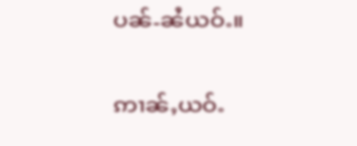ပၼ်-ၼႆယဝ်ႉ။

ဢၢၼ်ႇယဝ်ႉ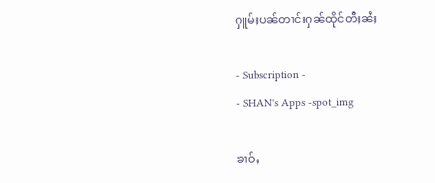ႁူမ်ႈပၼ်တၢင်းႁၼ်ထိုင်တီႈၼႆႈ

- Subscription -
- SHAN's Apps -spot_img

ၶၢဝ်ႇ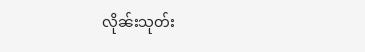လိုၼ်းသုတ်း